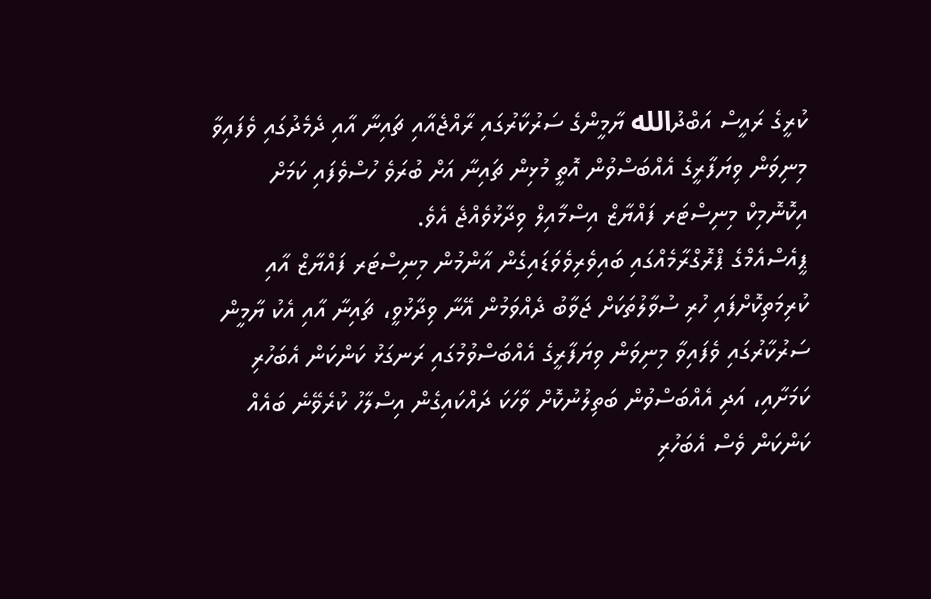ކުރީގެ ރައީސް އަބްދުالله ޔާމީންގެ ސަރުކާރުގައި ރާއްޖެއާއި ޗައިނާ އާއި ދެމެދުގައި ވެފައިވާ މިނިވަން ވިޔަފާރީގެ އެއްބަސްވުން އޮތީ މުޅިން ޗައިނާ އަށް ބުރަވެ ހުސްވެފައި ކަމަށް އިކޮނޮމިކް މިނިސްޓަރ ފައްޔާޒް އިސްމާއިލް ވިދާޅުވެއްޖެ އެވެ.
ޕީއެސްއެމްގެ ޕްރޮގްރާމެއްގައި ބައިވެރިވެވަޑައިގެން އާންމުން މިނިސްޓަރ ފައްޔާޒް އާއި ކުރިމަތިކޮށްފައި ހުރި ސުވާލުތަކަށް ޖަވާބު ދެއްވަމުން އޭނާ ވިދާޅުވީ، ޗައިނާ އާއި އެކު ޔާމީން ސަރުކާރުގައި ވެފައިވާ މިނިވަން ވިޔަފާރީގެ އެއްބަސްވުމުގައި ރަނގަޅު ކަންކަން އެބަހުރި ކަމަށާއި، އަދި އެއްބަސްވުން ބަތިލުނުކޮށް ވާހަކަ ދައްކައިގެން އިސްލާހު ކުރެވޭނެ ބައެއް ކަންކަން ވެސް އެބަހުރި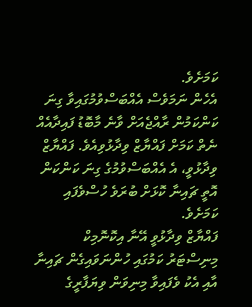ކަމަށެވެ.
އެހެން ނަމަވެސް އެއްބަސްވުމުގައިވާ ގިނަ ކަންކަމުން ރާއްޖެއަށް ވާނެ މާބޮޑު ފައިދާއެއް ނެތް ކަމަށް ފައްޔާޒް ވިދާޅުވިއެވެ. ފައްޔާޒް ވިދާޅުވީ، އެ އެއްބަސްވުމުގެ ގިނަ ކަންކަން އޮތީ ޗައިނާ ކޮޅަށް ބުރަވެ ހުސްވެފައި ކަމަށެވެ.
ފައްޔާޒް ވިދާޅުވީ އޭނާ އިކޮނޮމިކް މިނިސްޓަރު ކަމުގައި ހުންނަވައިގެން ޗައިނާ އާއި އެކު ވެފައިވާ މިނިވަން ވިޔަފާރީގެ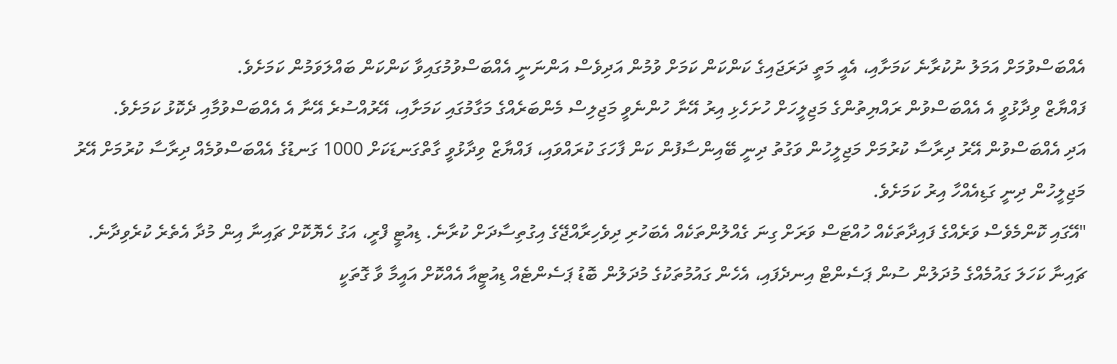އެއްބަސްވުމަށް އަމަލު ނުކުރާނެ ކަމަށާއި، އެއީ މަތީ ދަރަޖައިގެ ކަންކަން ކަމަށް ވުމުން އަދިވެސް އަންނަނީ އެއްބަސްވުމުގައިވާ ކަންކަން ބައްލަވަމުން ކަމަށެވެ.
ފައްޔާޒް ވިދާޅުވީ އެ އެއްބަސްވުން ރައްޔިތުންގެ މަޖިލީހަށް ހުށަހެޅި އިރު އޭނާ ހުންނެވީ މަޖިލިސް މެންބަރެއްގެ މަގާމުގައި ކަމަށާއި، އޭރުއްސުރެ އޭނާ އެ އެއްބަސްވުމާއި ދެކޮޅު ކަމަށެވެ.
އަދި އެއްބަސްވުން އޭރު ދިރާސާ ކުރުމަށް މަޖިލީހުން ވަގުތު ދިނީ ބޭއިންސާފުން ކަން ފާހަގަ ކުރައްވައި، ފައްޔާޒް ވިދާޅުވީ ގާތްގަނޑަކަށް 1000 ގަނޑުގެ އެއްބަސްވުމެއް ދިރާސާ ކުރުމަށް އޭރު މަޖިލީހުން ދިނީ ގަޑިއެއްހާ އިރު ކަމަށެވެ.
"އޭގައި ކޮންމެވެސް ވަރެއްގެ ފައިދާތަކެއް ހުއްޓަސް ވަރަށް ގިނަ ގެއްލުންތަކެއް އެބަހުރި ދިވެހިރާއްޖޭގެ އިގުތިސާދަށް ކުރާނެ. ޑިއުޓީ ފްރީ، އަގު ހެޔޮކޮށް ޗައިނާ އިން މުދާ އެތެރެ ކުރެވިދާނެ. ޗައިނާ ކަހަލަ ގައުމެއްގެ މުދަލުން ސުން ޕަސެންޓް އިނދެފައި، އެހެން ގައުމުތަކުގެ މުދަލުން ބޮޑު ޕަސެންޓެއް ޑިއުޓީއާ އެއްކޮށް އައީމާ ވާ ގޮތަކީ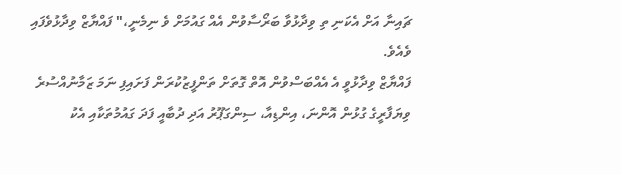ޗައިނާ އަށް އެކަނި ތި ވިދާޅުވާ ބަރޯސާވުން އެއް ގައުމަށް ވެ ނިމެނީ،" ފައްޔާޒް ވިދާޅުވެފައި ވެއެވެ.
ފައްޔާޒް ވިދާޅުވީ އެ އެއްބަސްވުން އޮތް ގޮތަށް ތަންފީޒުކުރަން ފަށައިފި ނަމަ ޒަމާނުއްސުރެ ވިޔަފާރީގެ ގުޅުން އޮންނަ، އިންޑިއާ، ސިންގަޕޫރު އަދި ދުބާއީ ފަދަ ގައުމުތަކާއި އެކު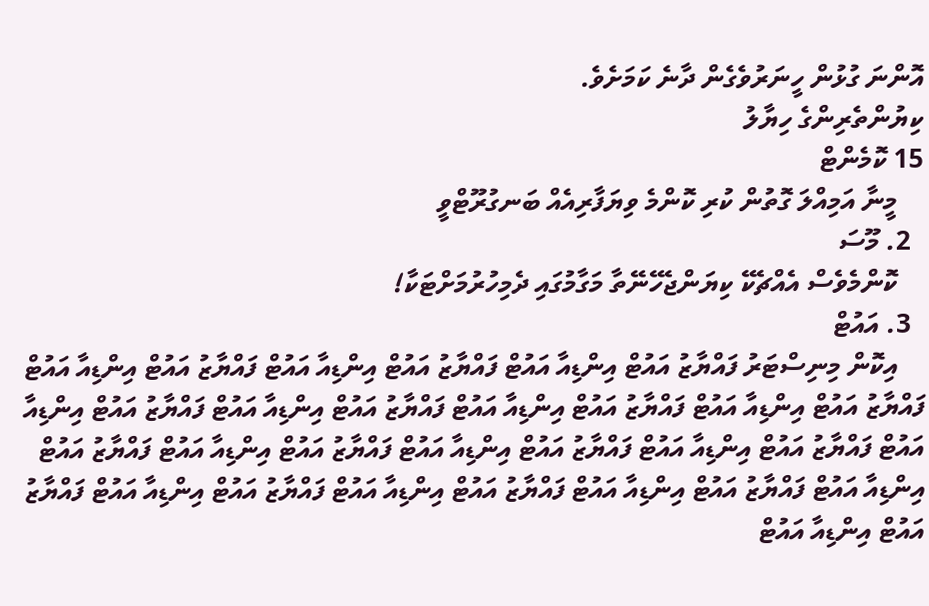އޮންނަ ގުޅުން ހީނަރުވެގެން ދާނެ ކަމަށެވެ.
ކިޔުންތެރިންގެ ހިޔާލު
15 ކޮމެންޓް
    މީނާ އަމިއްލަ ގޮތުން ކުރި ކޮންމެ ވިޔަފާރިއެއް ބަނގުރޫޓްވީ
  2. މޫސަ
    ކޮންމެވެސް އެއްޗެކޭ ކިޔަންޖެހޭނޭތާ މަގާމުގައި ދެމިހުރުމަށްޓަކާ!
  3. އައުޓް
    އިކޮން މިނިސްޓަރު ފައްޔާޒު އައުޓް އިންޑިއާ އައުޓް ފައްޔާޒު އައުޓް އިންޑިއާ އައުޓް ފައްޔާޒު އައުޓް އިންޑިއާ އައުޓް ފައްޔާޒު އައުޓް އިންޑިއާ އައުޓް ފައްޔާޒު އައުޓް އިންޑިއާ އައުޓް ފައްޔާޒު އައުޓް އިންޑިއާ އައުޓް ފައްޔާޒު އައުޓް އިންޑިއާ އައުޓް ފައްޔާޒު އައުޓް އިންޑިއާ އައުޓް ފައްޔާޒު އައުޓް އިންޑިއާ އައުޓް ފައްޔާޒު އައުޓް އިންޑިއާ އައުޓް ފައްޔާޒު އައުޓް އިންޑިއާ އައުޓް ފައްޔާޒު އައުޓް އިންޑިއާ އައުޓް ފައްޔާޒު އައުޓް އިންޑިއާ އައުޓް ފައްޔާޒު އައުޓް އިންޑިއާ އައުޓް ފައްޔާޒު އައުޓް އިންޑިއާ އައުޓް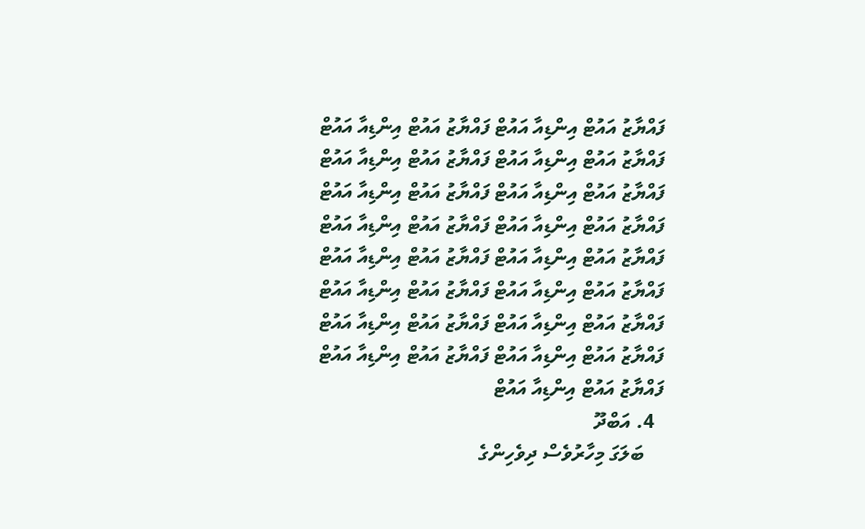ފައްޔާޒު އައުޓް އިންޑިއާ އައުޓް ފައްޔާޒު އައުޓް އިންޑިއާ އައުޓް ފައްޔާޒު އައުޓް އިންޑިއާ އައުޓް ފައްޔާޒު އައުޓް އިންޑިއާ އައުޓް ފައްޔާޒު އައުޓް އިންޑިއާ އައުޓް ފައްޔާޒު އައުޓް އިންޑިއާ އައުޓް ފައްޔާޒު އައުޓް އިންޑިއާ އައުޓް ފައްޔާޒު އައުޓް އިންޑިއާ އައުޓް ފައްޔާޒު އައުޓް އިންޑިއާ އައުޓް ފައްޔާޒު އައުޓް އިންޑިއާ އައުޓް ފައްޔާޒު އައުޓް އިންޑިއާ އައުޓް ފައްޔާޒު އައުޓް އިންޑިއާ އައުޓް ފައްޔާޒު އައުޓް އިންޑިއާ އައުޓް ފައްޔާޒު އައުޓް އިންޑިއާ އައުޓް ފައްޔާޒު އައުޓް އިންޑިއާ އައުޓް ފައްޔާޒު އައުޓް އިންޑިއާ އައުޓް ފައްޔާޒު އައުޓް އިންޑިއާ އައުޓް
  4. އަބްދޫ
    ބަލަގަ މިހާރުވެސް ދިވެހިންގެ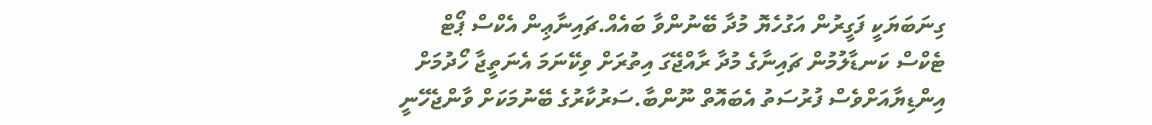ގިނަބަޔަކީ ފަގީރުން އަގުހެޔޮ މުދާ ބޭނުންވާ ބައެއް.ޗައިނާޢިން އެކްސް ޕޯޓް ޓެކްސް ކަނޑާލުމުން ޗައިނާގެ މުދާ ރާއްޖޭގަ އިތުރަށް ވިކޭނަމަ އެނަތީޖާ ހޯދުމަށް އިންޑިޔާއަށްވެސް ފުރުސަތު އެބައޮތް ނޫންބާ.ސަރުކާރުގެ ބޭނުމަކަށް ވާންޖެހޭނީ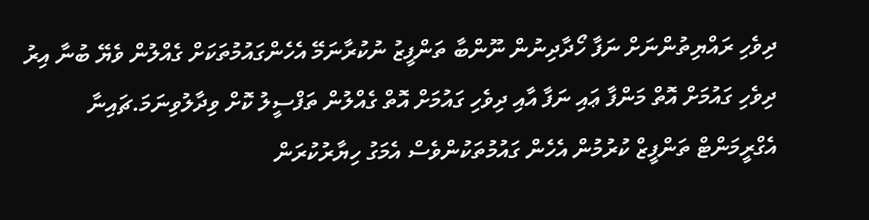ދިވެހި ރައްޔިތުންނަށް ނަފާ ހޯދާދިނުން ނޫންބާ ތަންފީޒު ނުކުރާނަމޭ އެހެންގައުމުތަކަށް ގެއްލުން ވެޔޭ ބުނާ އިރު ދިވެހި ގައުމަށް އޮތް މަންފާ ޢައި ނަފާ އާއި ދިވެހި ގައުމަށް އޮތް ގެއްލުން ތަފްސީލު ކޮށް ވިދާލުވިނަމަ.ޗައިނާ އެގްރީމަންޓް ތަންފީޒް ކުރުމުން އެހެން ގައުމުތަކުންވެސް އެމަގު ހިޔާރުކުރަން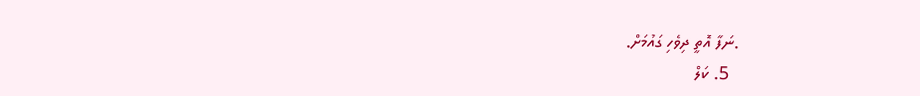.ނަފާ އޮތީ ދިވެހި ގައުމަށް.
  5. ކަލް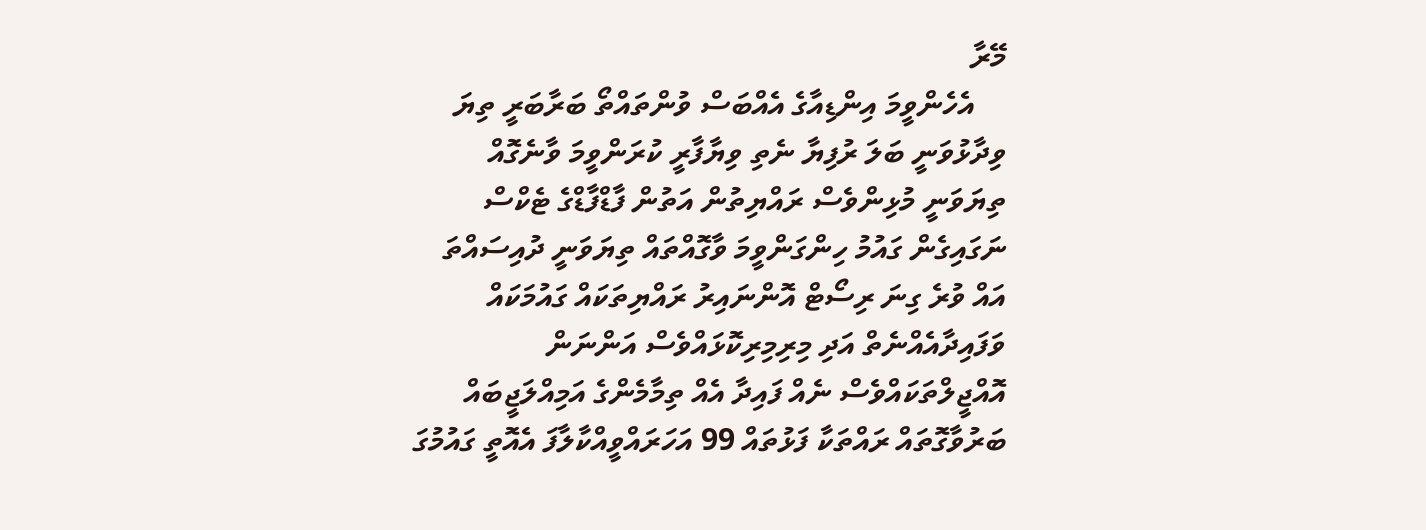މޭރާ
    އެހެންވީމަ އިންޑިއާގެ އެއްބަސް ވުންތައްތޯ ބަރާބަރީ ތިޔަ ވިދާޅުވަނީ ބަލަ ރުފިޔާ ނެތި ވިޔާފާރީ ކުރަންވީމަ ވާނެގޮއް ތިޔަވަނީ މުޅިންވެސް ރައްޔިތުން އަތުން ފާޑްފާޑްގެ ޓެކްސް ނަގައިގެން ގައުމު ހިންގަންވީމަ ވާގޮއްތައް ތިޔަވަނީ ދުއިސައްތަ އައް ވުރެ ގިނަ ރިސޯޓް އޮންނައިރު ރައްޔިތަކައް ގައުމަކައް ވަފައިދާއެއްނެތް އަދި މިރިމިރިކޮޅައްވެސް އަންނަން އޮއްޖީލްތަކައްވެސް ނެއް ފައިދާ އެއް ތިމާމެންގެ އަމިއްލަޖީބައް ބަރުވާގޮތައް ރައްތަކާ ފަޅުތައް 99 އަހަރައްވީއްކާލާފަ އެއޮތީ ގައުމުގަ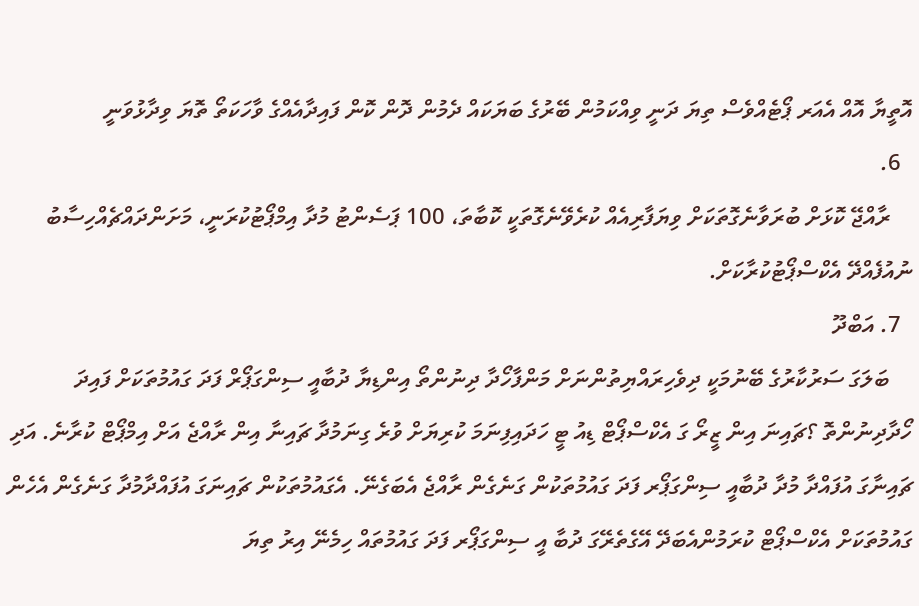އޮތީޔާ އޮއް އެއަރ ޕޯޓެއްވެސް ތިޔަ ދަނީ ވިއްކަމުން ބޭރުގެ ބަޔަކައް ދެމުން ދޮން ކޮން ފައިދާއެއްގެ ވާހަކަތޯ ތޮޔަ ވިދާޅުވަނީ
  6.
    ރާއްޖޭ ކޮޅަށް ބުރަވާނެގޮތަކަށް ވިޔަފާރިއެއް ކުރެވޭނެގޮތަކީ ކޮބާތަ، 100 ޕަސެންޓު މުދާ އިމްޕޯޓުކުރަނީ، މަށަންދައްޗެއްހިސާބު ނުއުފެއްދޭ އެކްސްޕޯޓުކުރާކަށް.
  7. އަބްދޫ
    ބަލަގަ ސަރުކާރުގެ ބޭނުމަކީ ދިވެހިރައްޔިތުންނަށް މަންފާހޯދާ ދިނުންތޯ އިންޑިޔާ ދުބާއީ ސިންގަޕޯރް ފަދަ ގައުމުތަކަށް ފައިދަ ހޯދާދިނުންތޮ ؟ޗައިނަ އިން ޒީރޯ ގަ އެކްސްޕޯޓް ޑިއު ޓީ ހަދައިފިނަމަ ކުރިޔަށް ވުރެ ގިނަމުދާ ޗައިނާ އިން ރާއްޖެ އަށް އިމްޕޯޓް ކުރާނެ. އަދި ޗައިނާގަ އުފައްދާ މުދާ ދުބާއީ ސިންގަޕޯރ ފަދަ ގައުމުތަކުން ގަނެގެން ރާއްޖެ އެބަގެނޭ. އެގައުމުތަކުން ޗައިނަގަ އުފައްދާމުދާ ގަނެގެން އެހެން ގައުމުތަކަށް އެކްސްޕޯޓް ކުރަމުންއެބަދޭ އޭގެތެރޭގަ ދުބާ އީ ސިންގަޕޯރ ފަދަ ގައުމުތައް ހިމެނޭ އިރު ތިޔަ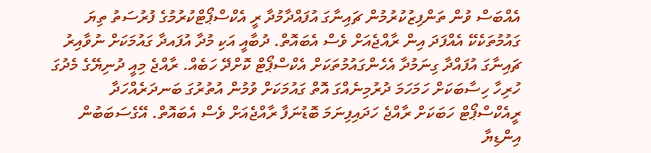އެއްބަސް ވުން ތަންފިޒުކުރުމުން ޗައިނާގަ އުފައްދާމުދާ ރީ އެކްސްޕޯޓްކުރުމުގެ ފުރުސަތު ތިޔަ ގައުމުތަކެކޭ އެއްފަދަ އިން ރާއްޖެއަށް ވެސް އެބައޮތް. ދުބާއީ އަކި މުދާ އުފައދާ ގައުމަކަށް ނުވާއިރު ޗައިނާގަ އުފައްދާ ގިނަމުދާ އެހެންގައުމުތަކަށް އެކްސްޕޯޓް ކޮށްދޭ ހަބެއް. ރާއްޖެ މިއީ ދުނިޔޭގެ މެދުގަ ހުރިހާ ހިސާބަކަށް ހަމަހަމަ ދުރުމިނެއްގަ އޮތް ގައުމަކަށް ވުމުން އުތުރުގަ ބަނދަރެއްހަދާ ރީއެކްސްޕޯޓް ހަބަކަށް ރާއްޖެ ހަދައިފިނަމަ ބޮޑުނަފާ ރާއްޖެއަށް ވެސް އެބައޮތް. އޭގެސަބަބުން އިންޑިޔާ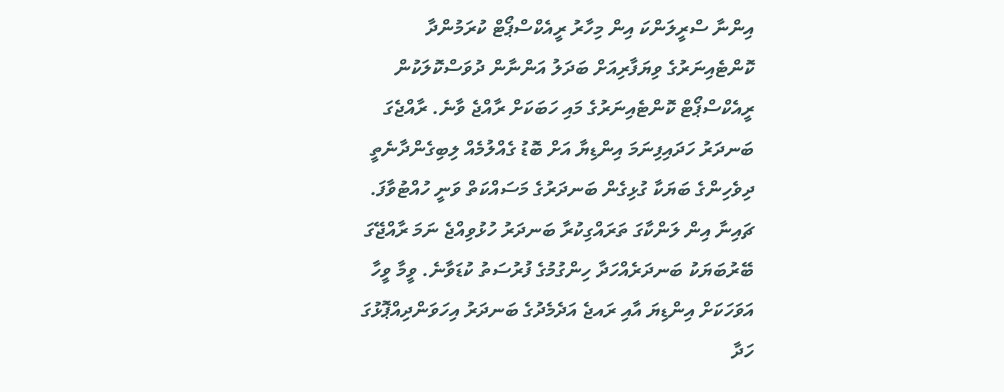އިންނާ ސްރީލަންކަ އިން މިހާރު ރީއެކްސްޕޯޓް ކުރަމުންދާ ކޮންޓެއިނަރުގެ ވިޔަފާރިއަށް ބަދަލު އަންނާން ދުވަސްކޮލަކުން ރީއެކްސްޕޯޓް ކޮންޓެއިނަރުގެ މައި ހަބަކަށް ރާއްޖެ ވާނެ. ރާއްޖެގަ ބަނދަރު ހަދައިފިނަމަ އިންޑިޔާ އަށް ބޮޑު ގެއްލުމެއް ލިބިގެންދާނެތީ ދިވެހިންގެ ބަޔަކާ ގުޅިގެން ބަނދަރުގެ މަސައްކަތް ވަނީ ހުއްޓުވާފަ. ޗައިނާ އިން ލަންކާގަ ތަރައްގިކުރާ ބަނދަރު ހުޅުވިއްޖެ ނަމަ ރާއްޖޭގަ ބޭރުބަޔަކު ބަނދަރެއްހަދާ ހިންގުމުގެ ފުރުސަތު ކުޑަވާނެ. ވީމާ ވީހާ އަވަހަކަށް އިންޑިޔަ އާއި ރައޖެ އަދެމެދުގެ ބަނދަރު އިހަވަންދިއްޕޮޅުގަ ހަދާ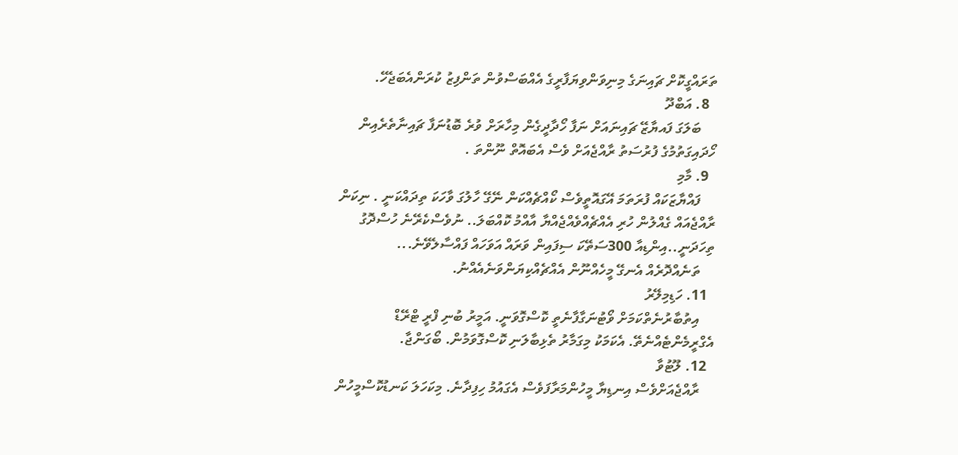ތަރައްގީކޮށް ޗައިނަގެ މިނިވަންވިޔަފާރީގެ އެއްބަސްވުން ތަންފިޒު ކުރަންއެބަޖެހޭ.
  8. އަބްދޫ
    ބަލަގަ ފައޔާޒޭ ޗައިނައަށް ނަފާ ހޯދާދީގެން މިހާރަށް ވުރެ ބޮޑުނަފާ ޗައިނާތެރެއިން ހޯދައިގަތުމުގެ ފުރުސަތު ރާއްޖެއަށް ވެސް އެބައޮތް ނޫންތަ .
  9. މާމި
    ފައްޔާޒަކައް ފުރަތަމަ އޭގައޮތީވެސް ކޯއްޗެއްކަން ނޭގޭ ހާލުގަ ވާހަކަ ތިދައްކަނީ . ނިކަން ރާއްޖެއައް ގެއްލުން ހުރި އެއްޗެއްވެއްޖެއްޔާ އާއްމު ކޮއްބަލަ.. ނުވެސްކެރޭނެ ހުސްދޮގު ތިހަދަނީ..އިންޑިއާ 300ސަތޭކަ ސިފައިން ވަރައް އަވަހައް ފައްސާލެވޭނެ...
    ތަނެއްދޮރެއް އެނގޭ މީހެއްނޫން އެއްޗެއްކިޔަންވަނެއެއްނު.
  11. ހަޑިމިލޭރު
    އިތުބާރުނެތްކަމަށް ވޯޓުނަގާފާނެތީ ކޮސްގޮވަނީ. އަމީރު ބުނި ފްރީ ޓްރޭޑް އެގްރީމެންޓެއްނެތޭ. އެކަމަކު މިގަމާރު ތެޅިބާލަނި ކޮސްގޮވަމުން. ބޯގަންޖާ.
  12. ލޫޓުވާ
    ރާއްޖެއަށްވެސް އިނޑިޔާ މީހުންމަރާފަވެސް އެގައުމު ހިފިދާނެ. މިކަހަލަ ކަނޑުކޮސްމީހުން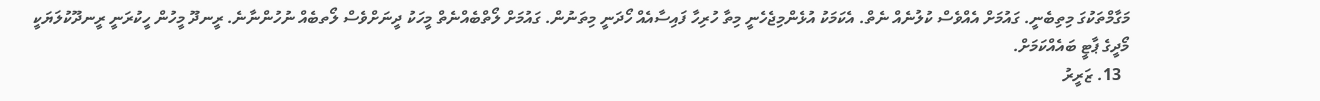މަގާމްތަކުގަ މިތިބެނީ. ގައުމަށް އެއްވެސް ކުލުނެއް ނެތް. އެކަމަކު އުޅެންމިޖެހެނީ މިތާ ހުރިހާ ފައިސާއެއް ހޯދަނީ މިތަނުން. ގައުމަށް ލޯތްބެއްނެތް މީހަކު ދީނަށްވެސް ލޯތބެއް ނުހުންނާނެ. ރީނދޫ މީހުން ހީކުރަނީ ރީނދޫކުލަޔަކީ މޯދީގެ ޕާޓީ ބައެއްކަމަށް.
  13. ޒަރީރު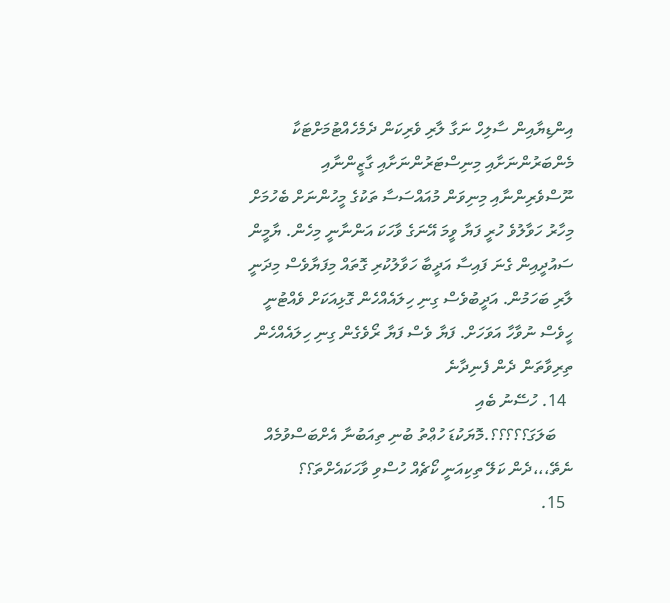އިންޑިޔާއިން ސާލިހް ނަގާ ލާރި ވެރިކަން ދެމެހެއްޓުމަށްޓަކާ މެންބަރުންނަށާއި މިނިސްޓަރުންނަށާއި ގާޒީންނާއި ނޫސްވެރިންނާއި މިނިވަން މުއައްސަސާ ތަކުގެ މީހުންނަށް ބެހުމަށް މިހާރު ހަވާލުވެ ހުރީ ފަޔާ ވީމަ އޭނަގެ ވާހަކަ އަންނާނީ މިހެން. ޔާމީން ސައުދީއިން ގެނަ ފައިސާ އަދީބާ ހަވާލުކުރި ގޮތައް މިފަޔާވެސް މިދަނީ ލާރި ބަހަމުން. އަދީބުވެސް ގިނި ހިލައެއްހެން ގޮޅިއަކަށް ވެއްޓުނީ ހީވެސް ނުވާހާ އަވަހަށް. ފަޔާ ވެސް ފަޔާ ރޯވެގެން ގިނި ހިލައެއްހެން ތިރިވާތަން ދެން ފެނިދާނެ
  14. ހުސޭނު ބެއި
    ބަލަގަ؟؟؟؟؟.މޮޔަކުޑަ ހުޢްތު ބުނި ތިއަބުނާ އެށްބަސްވުމެއް ނެތޭ،،،ދެން ކަލޭ ތިކިއަނީ ކޯޗެއް ހުސްވި ވާހަކައެށްތަ؟؟
  15.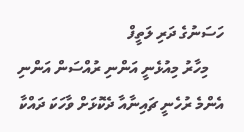ހަސަނުގެ ދަރި ލަތީފް
    މިހާރު މިއުޅެނީ އަންނި ރުއްސަން އަންނި އެންމެ ރުހެނީ ޗައިނާއާ ދެކޮޅަށް ވާހަކަ ދައްކާ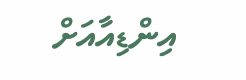އިންޑިއާއަށް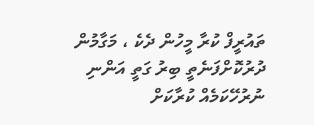ތައުރީފް ކުރާ މީހުން ދެކެ ، މަގާމުން ދުރުކޮށްފަނެތީ ބިރު ގަތީ އަންނި ނުރުހޭކަމެއް ކުރާކަށް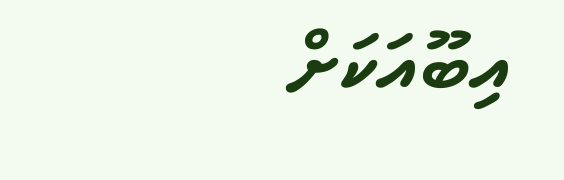އިބޫއަކަށް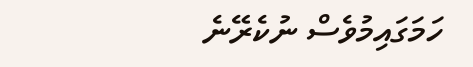ހަމަގައިމުވެސް ނުކެރޭނެ